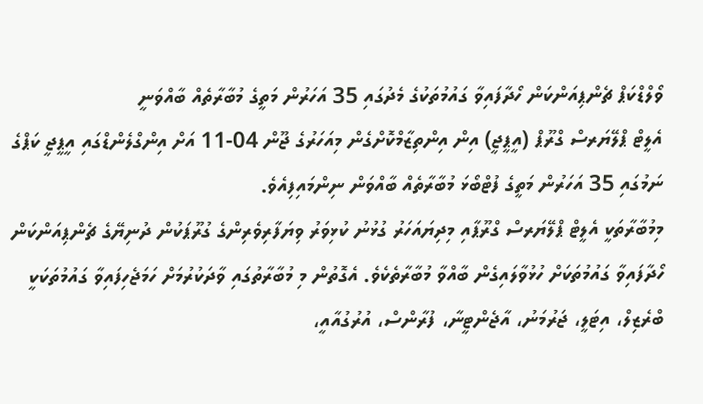ވޯލްޑްކަޕް ޗެންޕިއަންކަން ހޯދާފައިވާ ގައުމުތަކުގެ މެދުގައި 35 އަހަރުން މަތީގެ މުބާރާތެއް ބާއްވަނީ
އެލީޓް ޕްލޭޔަރސް ގްރޫޕް (އީޕީޖީ) އިން އިންތިޒާމްކޮށްގެން މިއަހަރުގެ ޖޫން 04-11 އަށް އިންގްލެންޑްގައި އީޕީޖީ ކަޕްގެ ނަމުގައި 35 އަހަރުން މަތީގެ ފުޓްބޯޅަ މުބާރާތެއް ބާއްވަން ނިންމައިފިއެވެ.
މިމުބާރާތަކީ އެލީޓް ޕްލޭޔަރސް ގްރޫޕާއި މިދިޔައަހަރު ގުޅުނު ކުޅިވަރު ވިޔަފާރިވެރިންގެ ގުރޫޕަކުން ދުނިޔޭގެ ޗެންޕިއަންކަން ހޯދާފައިވާ ގައުމުތަކަށް ހުޅުވާލައިގެން ބާއްވާ މުބާރާތެކެވެ. އެގޮތުން މި މުބާރާތުގައި ވާދަކުރުމަށް ހަމަޖެހިފައިވާ ގައުމުތަކަކީ ބްރެޒިލް، އިޓަލީ، ޖަރުމަނު، އާޖެންޓީނާ، ފުރާންސް، އުރުގުއާއީ،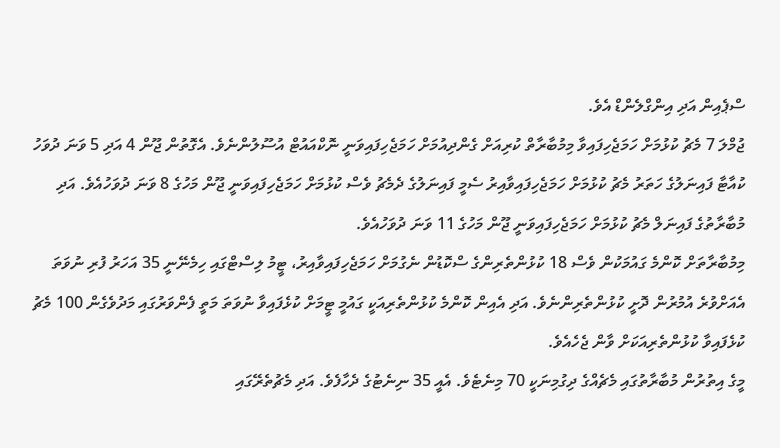ސްޕެއިން އަދި އިންގްލެންޑް އެވެ.
ޖުމްލަ 7 މެޗު ކުޅުމަށް ހަމަޖެހިފައިވާ މިމުބާރާތް ކުރިއަށް ގެންދިއުމަށް ހަމަޖެހިފައިވަނީ ނޮކްއައުޓް އުސޫލުންނެވެ. އެގޮތުން ޖޫން 4 އަދި 5 ވަނަ ދުވަހު ކުއާޓާ ފައިނަލުގެ ހަތަރު މެޗު ކުޅުމަށް ހަމަޖެހިފައިވާއިރު ސެމީ ފައިނަލުގެ ދެމެޗު ވެސް ކުޅުމަށް ހަމަޖެހިފައިވަނީ ޖޫން މަހުގެ 8 ވަނަ ދުވަހުއެވެ. އަދި މުބާރާތުގެ ފައިނަލް މެޗު ކުޅުމަށް ހަމަޖެހިފައިވަނީ ޖޫން މަހުގެ 11 ވަނަ ދުވަހުއެވެ.
މިމުބާރާތަށް ކޮންމެ ގައުމަކުން ވެސް 18 ކުޅުންތެރިންގެ ސްކޮޑުން ނެގުމަށް ހަމަޖެހިފައިވާއިރު، ޓީމު ލިސްޓްގައި ހިމެނޭނީ 35 އަހަރު ފުރި ނުވަތަ އެއަށްވުރެ އުމުރުން ދޮށީ ކުޅުންތެރިންނެވެ. އަދި އެއިން ކޮންމެ ކުޅުންތެރިއަކީ ގައުމީ ޓީމަށް ކުޅެފައިވާ ނުވަތަ މަތީ ފެންވަރުގައި މަދުވެގެން 100 މެޗު ކުޅެފައިވާ ކުޅުންތެރިއަކަށް ވާން ޖެހެއެވެ.
މީގެ އިތުރުން މުބާރާތުގައި މެޗެއްގެ ދިގުމިނަކީ 70 މިނެޓެވެ. އެއީ 35 ނިނެޓުގެ ދެހާފެވެ. އަދި މެޗުތެރޭގައި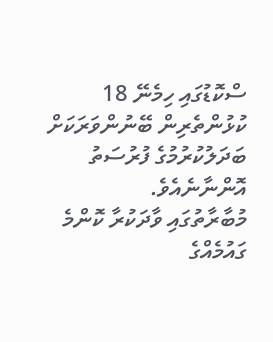ސްކޮޑުގައި ހިމެނޭ 18 ކުޅުންތެރިން ބޭނުންވަރަކަށް ބަދަލުކުރުމުގެ ފުރުސަތު އޮންނާނެއެވެ.
މުބާރާތުގައި ވާދަކުރާ ކޮންމެ ގައުމެއްގެ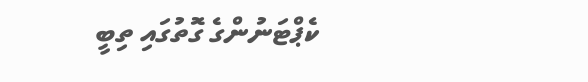ކެޕްޓަނުންގެ ގޮތުގައި ތިބީ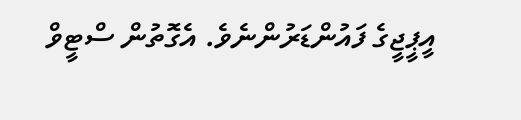އީޕީޖީގެ ފައުންޑަރުންނެވެ. އެގޮތުން ސްޓީވް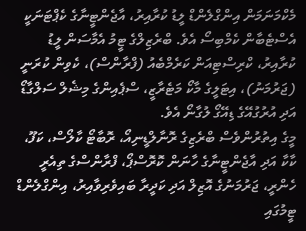މެކްމަނަމަން އިންގްލެންޑް ލީޑު ކުރާއިރު، އާޖެންޓީނާގެ ކެޕްޓަނަކީ އެސްޓެބާން ކެމްބިސޯ އެވެ. ބްރެޒިލްގެ ޓީމު އެމާސަން ލީޑު ކުރާއިރު، ކްރިސްޓިއަން ކަރެމްބެއު (ފްރާންސް)، ކެވިން ކުރަނީ (ޖަރުމަނު)، އިޓަލީގެ މާކޯ މަޓެރާޒީ، ސްޕެއިންގެ މިޝެލް ސަލްގާޑޯ އަދި އުރުގުއޭގެ ޑިއޭގޯ ލުގާނޯ އެވެ.
މީގެ އިތުރުންވެސް ބްރެޒިގެ ރޮނާލްޑީނިއޯ، ރޮބާޓޯ ކާލޯސް، ކަފޫ، ކާކާ އަދި އާޖެންޓީނާގެ ހާނަން ކޮރޮސްޕޯ، ފްރާންސްގެ ތިއެރީ ހެންރީ، ޖަރުމަނުގެ އޮޒިލް އަދި ކަދީރާ ބައިވެރިވާއިރު، އިންގްލެންޑް ޓީމުގައި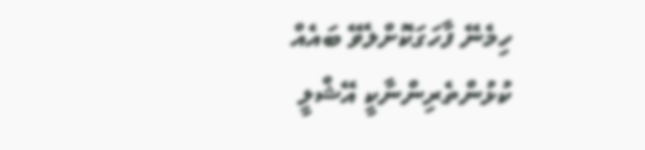ހިމެނޭ ފާހަގަކޮށްލެވޭ ބައެއް ކުޅުންތެރިންނާކީ އޭޝްލީ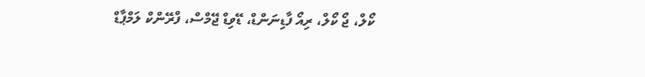ކޯލް، ޖޯ ކޯލް، ރިއޯ ފާޑިނަންޑް، ޑޭވިޑް ޖޭމްސް، ފްރޭންކް ލަމްޕާޑް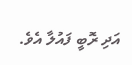އަދި ރޮބީ ފައުލާ އެވެ.